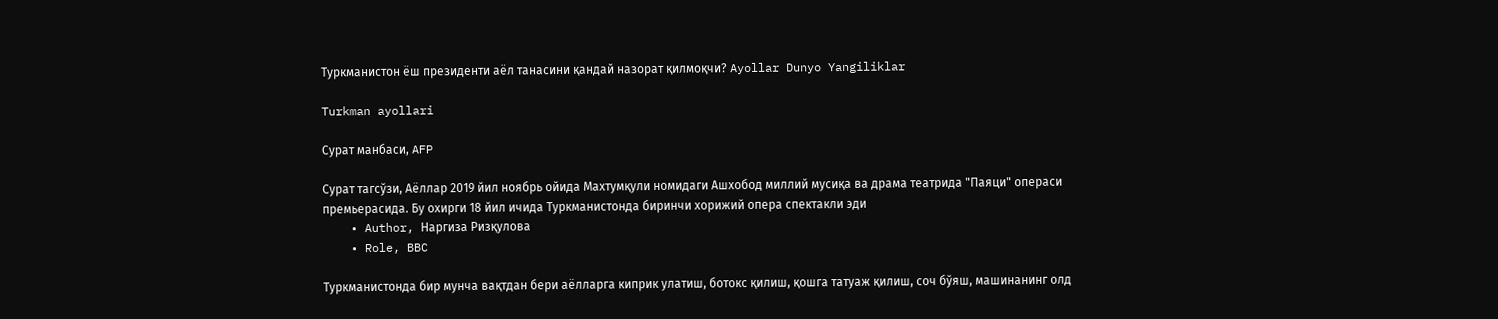Туркманистон ёш президенти аёл танасини қандай назорат қилмоқчи? Ayollar Dunyo Yangiliklar

Turkman ayollari

Сурат манбаси, AFP

Сурат тагсўзи, Аёллар 2019 йил ноябрь ойида Махтумқули номидаги Ашхобод миллий мусиқа ва драма театрида "Паяци" операси премьерасида. Бу охирги 18 йил ичида Туркманистонда биринчи хорижий опера спектакли эди
    • Author, Наргиза Ризқулова
    • Role, BBC

Туркманистонда бир мунча вақтдан бери аёлларга киприк улатиш, ботокс қилиш, қошга татуаж қилиш, соч бўяш, машинанинг олд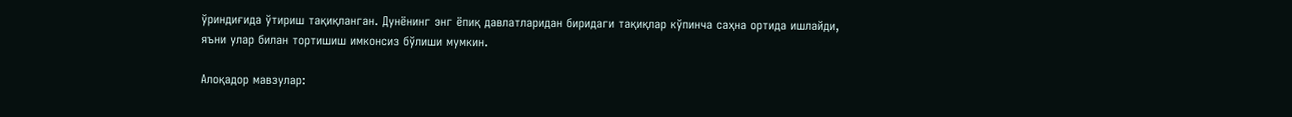ўриндиғида ўтириш тақиқланган. Дунёнинг энг ёпиқ давлатларидан биридаги тақиқлар кўпинча саҳна ортида ишлайди, яъни улар билан тортишиш имконсиз бўлиши мумкин.

Алоқадор мавзулар: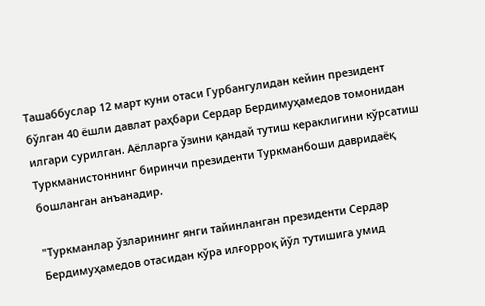Ташаббуслар 12 март куни отаси Гурбангулидан кейин президент бўлган 40 ёшли давлат раҳбари Сердар Бердимуҳамедов томонидан илгари сурилган. Аёлларга ўзини қандай тутиш кераклигини кўрсатиш Туркманистоннинг биринчи президенти Туркманбоши давридаёқ бошланган анъанадир.

"Туркманлар ўзларининг янги тайинланган президенти Сердар Бердимуҳамедов отасидан кўра илғорроқ йўл тутишига умид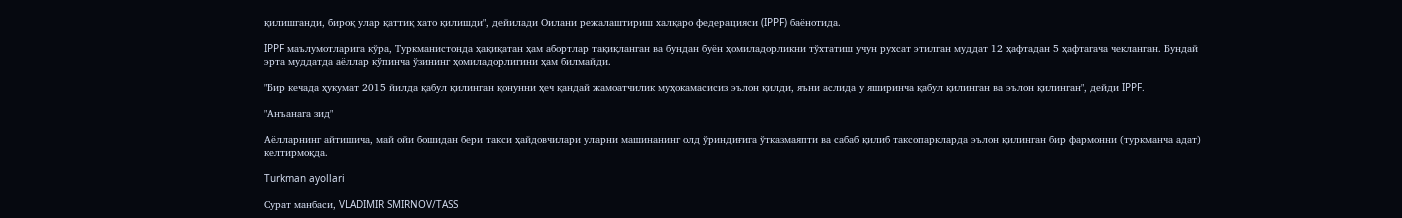қилишганди, бироқ улар қаттиқ хато қилишди", дейилади Оилани режалаштириш халқаро федерацияси (IPPF) баёнотида.

IPPF маълумотларига кўра, Туркманистонда ҳақиқатан ҳам абортлар тақиқланган ва бундан буён ҳомиладорликни тўхтатиш учун рухсат этилган муддат 12 ҳафтадан 5 ҳафтагача чекланган. Бундай эрта муддатда аёллар кўпинча ўзининг ҳомиладорлигини ҳам билмайди.

"Бир кечада ҳукумат 2015 йилда қабул қилинган қонунни ҳеч қандай жамоатчилик муҳокамасисиз эълон қилди, яъни аслида у яширинча қабул қилинган ва эълон қилинган", дейди IPPF.

"Анъанага зид"

Аёлларнинг айтишича, май ойи бошидан бери такси ҳайдовчилари уларни машинанинг олд ўриндиғига ўтказмаяпти ва сабаб қилиб таксопаркларда эълон қилинган бир фармонни (туркманча адат) келтирмоқда.

Turkman ayollari

Сурат манбаси, VLADIMIR SMIRNOV/TASS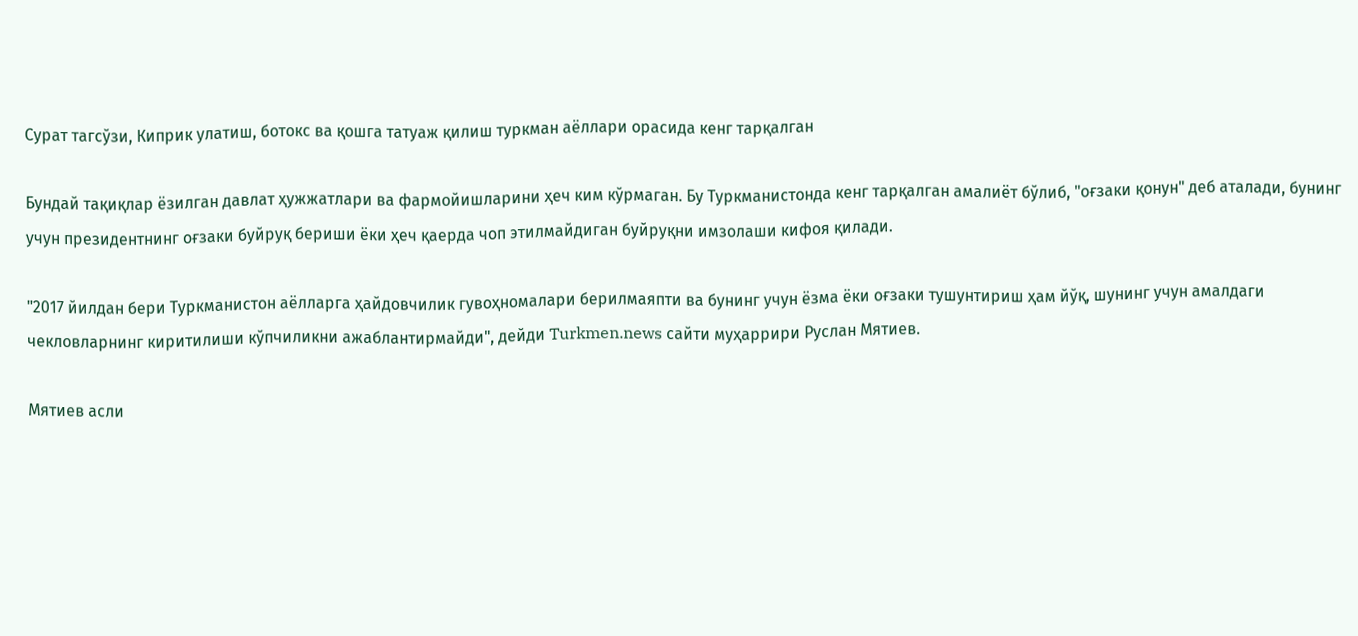Сурат тагсўзи, Киприк улатиш, ботокс ва қошга татуаж қилиш туркман аёллари орасида кенг тарқалган

Бундай тақиқлар ёзилган давлат ҳужжатлари ва фармойишларини ҳеч ким кўрмаган. Бу Туркманистонда кенг тарқалган амалиёт бўлиб, "оғзаки қонун" деб аталади, бунинг учун президентнинг оғзаки буйруқ бериши ёки ҳеч қаерда чоп этилмайдиган буйруқни имзолаши кифоя қилади.

"2017 йилдан бери Туркманистон аёлларга ҳайдовчилик гувоҳномалари берилмаяпти ва бунинг учун ёзма ёки оғзаки тушунтириш ҳам йўқ, шунинг учун амалдаги чекловларнинг киритилиши кўпчиликни ажаблантирмайди", дейди Turkmen.news сайти муҳаррири Руслан Мятиев.

Мятиев асли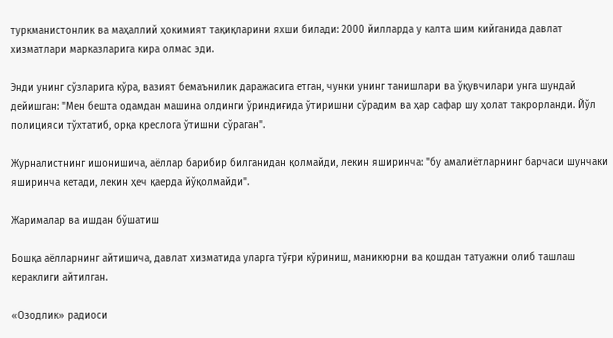туркманистонлик ва маҳаллий ҳокимият тақиқларини яхши билади: 2000 йилларда у калта шим кийганида давлат хизматлари марказларига кира олмас эди.

Энди унинг сўзларига кўра, вазият бемаънилик даражасига етган, чунки унинг танишлари ва ўқувчилари унга шундай дейишган: "Мен бешта одамдан машина олдинги ўриндиғида ўтиришни сўрадим ва ҳар сафар шу ҳолат такрорланди. Йўл полицияси тўхтатиб, орқа креслога ўтишни сўраган".

Журналистнинг ишонишича, аёллар барибир билганидан қолмайди, лекин яширинча: "бу амалиётларнинг барчаси шунчаки яширинча кетади, лекин ҳеч қаерда йўқолмайди".

Жарималар ва ишдан бўшатиш

Бошқа аёлларнинг айтишича, давлат хизматида уларга тўғри кўриниш, маникюрни ва қошдан татуажни олиб ташлаш кераклиги айтилган.

«Озодлик» радиоси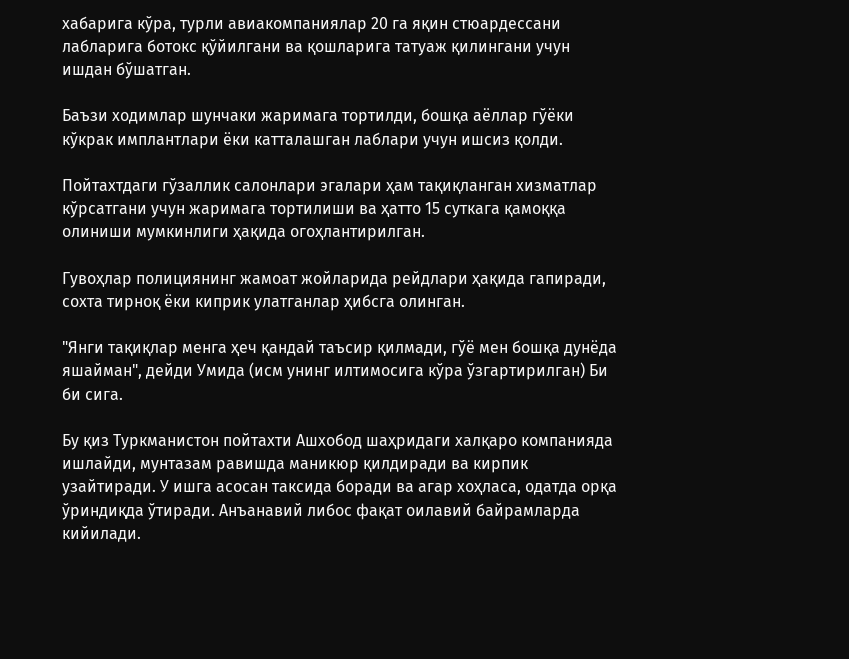хабарига кўра, турли авиакомпаниялар 20 га яқин стюардессани лабларига ботокс қўйилгани ва қошларига татуаж қилингани учун ишдан бўшатган.

Баъзи ходимлар шунчаки жаримага тортилди, бошқа аёллар гўёки кўкрак имплантлари ёки катталашган лаблари учун ишсиз қолди.

Пойтахтдаги гўзаллик салонлари эгалари ҳам тақиқланган хизматлар кўрсатгани учун жаримага тортилиши ва ҳатто 15 суткага қамоққа олиниши мумкинлиги ҳақида огоҳлантирилган.

Гувоҳлар полициянинг жамоат жойларида рейдлари ҳақида гапиради, сохта тирноқ ёки киприк улатганлар ҳибсга олинган.

"Янги тақиқлар менга ҳеч қандай таъсир қилмади, гўё мен бошқа дунёда яшайман", дейди Умида (исм унинг илтимосига кўра ўзгартирилган) Би би сига.

Бу қиз Туркманистон пойтахти Ашхобод шаҳридаги халқаро компанияда ишлайди, мунтазам равишда маникюр қилдиради ва кирпик узайтиради. У ишга асосан таксида боради ва агар хоҳласа, одатда орқа ўриндиқда ўтиради. Анъанавий либос фақат оилавий байрамларда кийилади.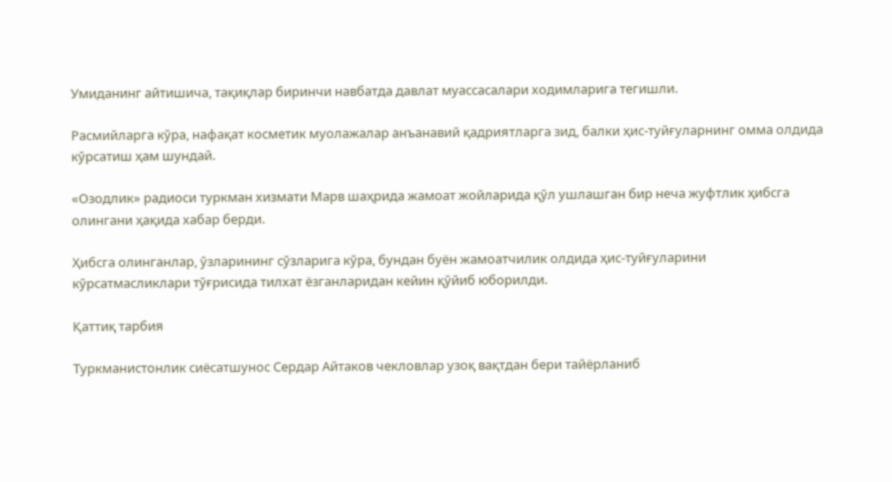Умиданинг айтишича, тақиқлар биринчи навбатда давлат муассасалари ходимларига тегишли.

Расмийларга кўра, нафақат косметик муолажалар анъанавий қадриятларга зид, балки ҳис-туйғуларнинг омма олдида кўрсатиш ҳам шундай.

«Озодлик» радиоси туркман хизмати Марв шаҳрида жамоат жойларида қўл ушлашган бир неча жуфтлик ҳибсга олингани ҳақида хабар берди.

Ҳибсга олинганлар, ўзларининг сўзларига кўра, бундан буён жамоатчилик олдида ҳис-туйғуларини кўрсатмасликлари тўғрисида тилхат ёзганларидан кейин қўйиб юборилди.

Қаттиқ тарбия

Туркманистонлик сиёсатшунос Сердар Айтаков чекловлар узоқ вақтдан бери тайёрланиб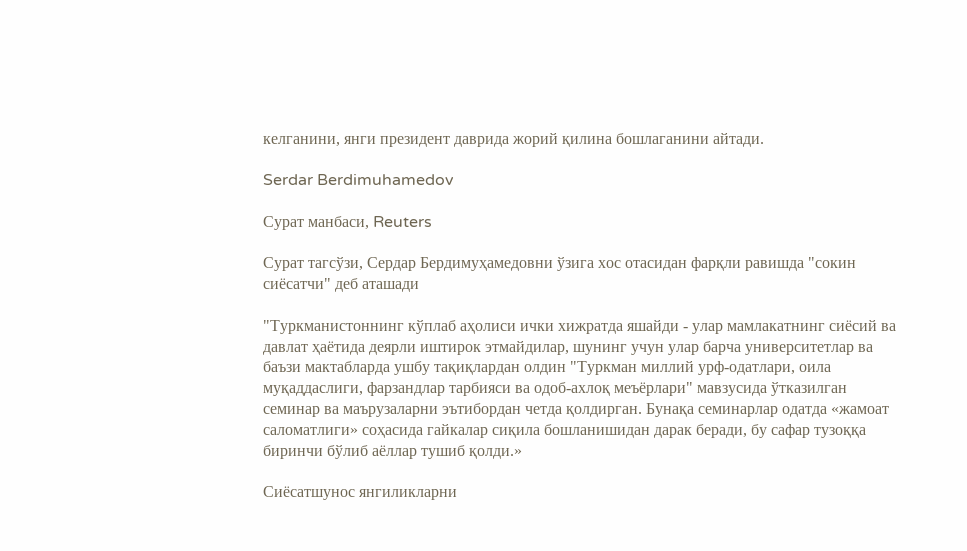келганини, янги президент даврида жорий қилина бошлаганини айтади.

Serdar Berdimuhamedov

Сурат манбаси, Reuters

Сурат тагсўзи, Сердар Бердимуҳамедовни ўзига хос отасидан фарқли равишда "сокин сиёсатчи" деб аташади

"Туркманистоннинг кўплаб аҳолиси ички хижратда яшайди - улар мамлакатнинг сиёсий ва давлат ҳаётида деярли иштирок этмайдилар, шунинг учун улар барча университетлар ва баъзи мактабларда ушбу тақиқлардан олдин "Туркман миллий урф-одатлари, оила муқаддаслиги, фарзандлар тарбияси ва одоб-ахлоқ меъёрлари" мавзусида ўтказилган семинар ва маърузаларни эътибордан четда қолдирган. Бунақа семинарлар одатда «жамоат саломатлиги» соҳасида гайкалар сиқила бошланишидан дарак беради, бу сафар тузоққа биринчи бўлиб аёллар тушиб қолди.»

Сиёсатшунос янгиликларни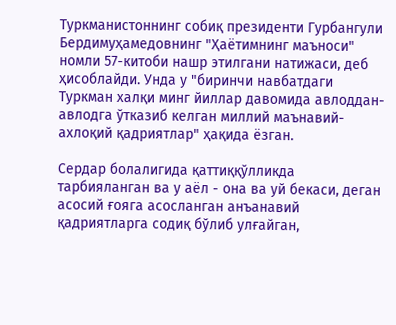Туркманистоннинг собиқ президенти Гурбангули Бердимуҳамедовнинг "Ҳаётимнинг маъноси" номли 57-китоби нашр этилгани натижаси, деб ҳисоблайди. Унда у "биринчи навбатдаги Туркман халқи минг йиллар давомида авлоддан-авлодга ўтказиб келган миллий маънавий-ахлоқий қадриятлар" ҳақида ёзган.

Сердар болалигида қаттиққўлликда тарбияланган ва у аёл - она ва уй бекаси, деган асосий ғояга асосланган анъанавий қадриятларга содиқ бўлиб улғайган,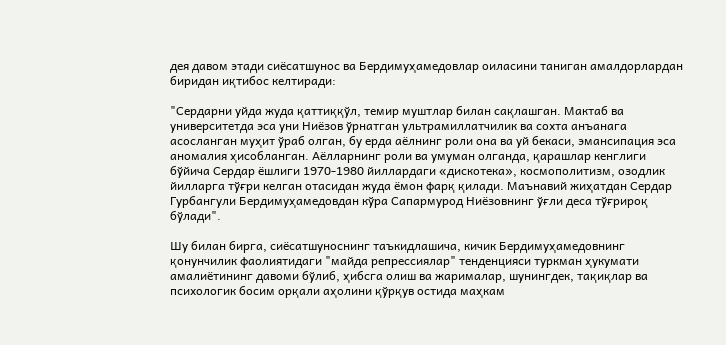дея давом этади сиёсатшунос ва Бердимуҳамедовлар оиласини таниган амалдорлардан биридан иқтибос келтиради:

"Сердарни уйда жуда қаттиққўл, темир муштлар билан сақлашган. Мактаб ва университетда эса уни Ниёзов ўрнатган ультрамиллатчилик ва сохта анъанага асосланган муҳит ўраб олган, бу ерда аёлнинг роли она ва уй бекаси, эмансипация эса аномалия ҳисобланган. Аёлларнинг роли ва умуман олганда, қарашлар кенглиги бўйича Сердар ёшлиги 1970-1980 йиллардаги «дискотека», космополитизм, озодлик йилларга тўғри келган отасидан жуда ёмон фарқ қилади. Маънавий жиҳатдан Сердар Гурбангули Бердимуҳамедовдан кўра Сапармурод Ниёзовнинг ўғли деса тўғрироқ бўлади".

Шу билан бирга, сиёсатшуноснинг таъкидлашича, кичик Бердимуҳамедовнинг қонунчилик фаолиятидаги "майда репрессиялар" тенденцияси туркман ҳукумати амалиётининг давоми бўлиб, ҳибсга олиш ва жарималар, шунингдек, тақиқлар ва психологик босим орқали аҳолини қўрқув остида маҳкам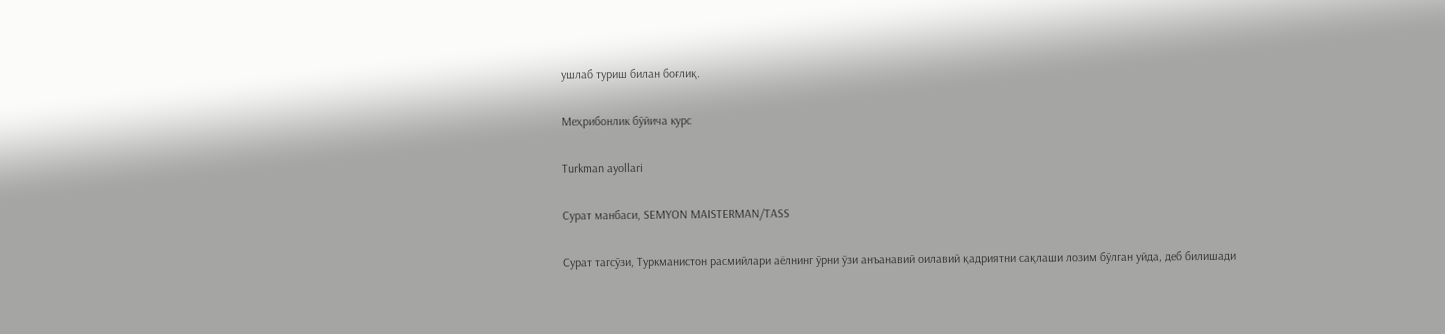ушлаб туриш билан боғлиқ.

Меҳрибонлик бўйича курс

Turkman ayollari

Сурат манбаси, SEMYON MAISTERMAN/TASS

Сурат тагсўзи, Туркманистон расмийлари аёлнинг ўрни ўзи анъанавий оилавий қадриятни сақлаши лозим бўлган уйда, деб билишади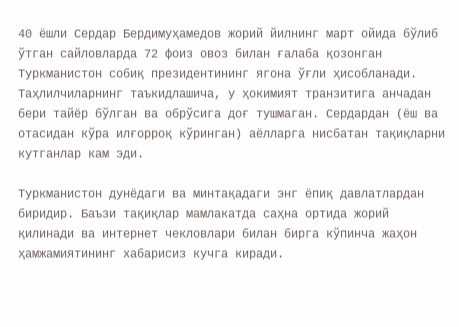40 ёшли Сердар Бердимуҳамедов жорий йилнинг март ойида бўлиб ўтган сайловларда 72 фоиз овоз билан ғалаба қозонган Туркманистон собиқ президентининг ягона ўғли ҳисобланади. Таҳлилчиларнинг таъкидлашича, у ҳокимият транзитига анчадан бери тайёр бўлган ва обрўсига доғ тушмаган. Сердардан (ёш ва отасидан кўра илғорроқ кўринган) аёлларга нисбатан тақиқларни кутганлар кам эди.

Туркманистон дунёдаги ва минтақадаги энг ёпиқ давлатлардан биридир. Баъзи тақиқлар мамлакатда саҳна ортида жорий қилинади ва интернет чекловлари билан бирга кўпинча жаҳон ҳамжамиятининг хабарисиз кучга киради.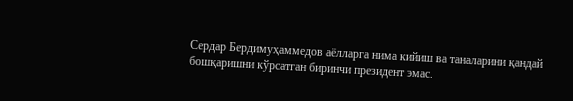Сердар Бердимуҳаммедов аёлларга нима кийиш ва таналарини қандай бошқаришни кўрсатган биринчи президент эмас.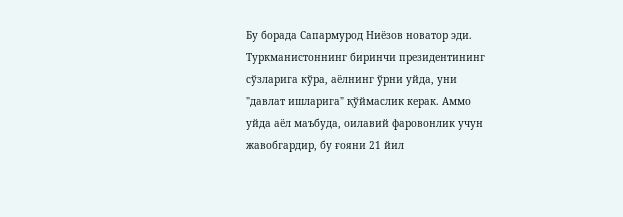Бу борада Сапармурод Ниёзов новатор эди. Туркманистоннинг биринчи президентининг сўзларига кўра, аёлнинг ўрни уйда, уни "давлат ишларига" қўймаслик керак. Аммо уйда аёл маъбуда, оилавий фаровонлик учун жавобгардир, бу ғояни 21 йил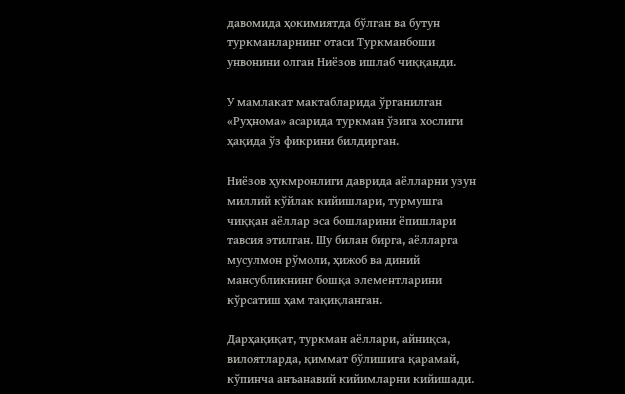давомида ҳокимиятда бўлган ва бутун туркманларнинг отаси Туркманбоши унвонини олган Ниёзов ишлаб чиққанди.

У мамлакат мактабларида ўрганилган «Руҳнома» асарида туркман ўзига хослиги ҳақида ўз фикрини билдирган.

Ниёзов ҳукмронлиги даврида аёлларни узун миллий кўйлак кийишлари, турмушга чиққан аёллар эса бошларини ёпишлари тавсия этилган. Шу билан бирга, аёлларга мусулмон рўмоли, ҳижоб ва диний мансубликнинг бошқа элементларини кўрсатиш ҳам тақиқланган.

Дарҳақиқат, туркман аёллари, айниқса, вилоятларда, қиммат бўлишига қарамай, кўпинча анъанавий кийимларни кийишади.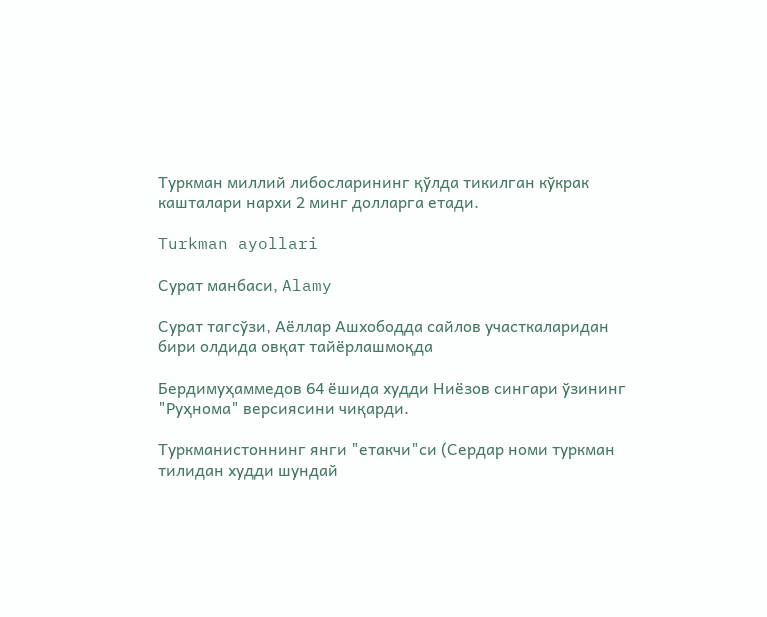Туркман миллий либосларининг қўлда тикилган кўкрак кашталари нархи 2 минг долларга етади.

Turkman ayollari

Сурат манбаси, Alamy

Сурат тагсўзи, Аёллар Ашхободда сайлов участкаларидан бири олдида овқат тайёрлашмоқда

Бердимуҳаммедов 64 ёшида худди Ниёзов сингари ўзининг "Руҳнома" версиясини чиқарди.

Туркманистоннинг янги "етакчи"си (Сердар номи туркман тилидан худди шундай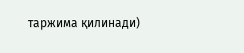таржима қилинади)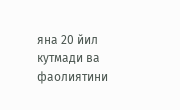яна 20 йил кутмади ва фаолиятини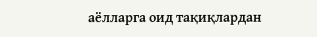аёлларга оид тақиқлардан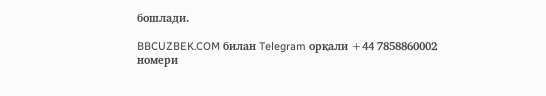бошлади.

BBCUZBEK.COM билан Telegram орқали +44 7858860002 номери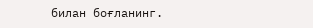билан боғланинг.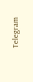Telegram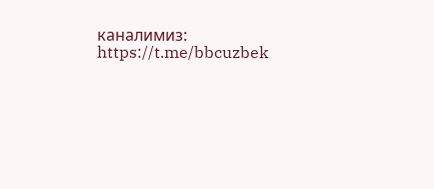каналимиз: https://t.me/bbcuzbek